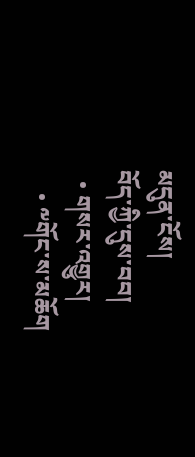མདུན་ངོས།
བོད་ཀྱི་དུས་བབ།
  • གསར་འགྱུར།
    • ༸གོང་ས་མཆོག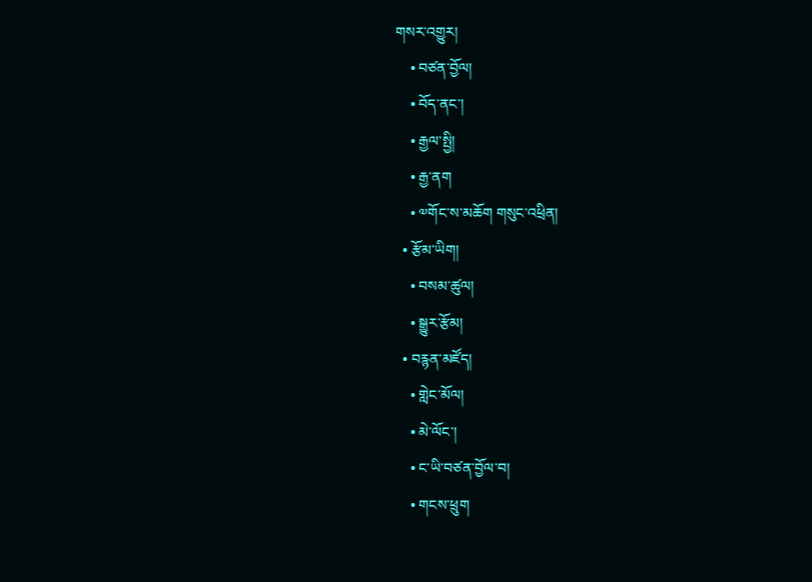གསར་འགྱུར།
    • བཙན་བྱོལ།
    • བོད་ནང་།
    • རྒྱལ་སྤྱི།
    • རྒྱ་ནག
    • ༧གོང་ས་མཆོག གསུང་འཕྲིན།
  • རྩོམ་ཡིག།
    • བསམ་ཚུལ།
    • སྒྱུར་རྩོམ།
  • བརྙན་མཛོད།
    • གླེང་མོལ།
    • མེ་ལོང་།
    • ང་ཡི་བཙན་བྱོལ་བ།
    • གངས་ཕྲུག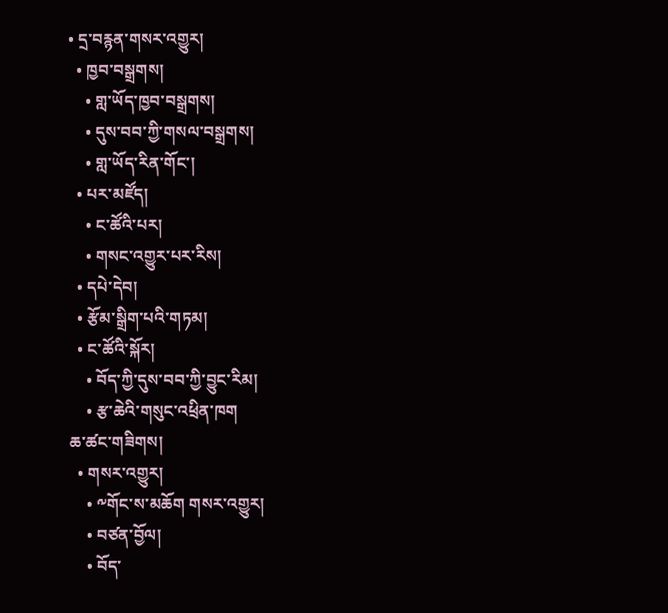• དྲ་བརྙན་གསར་འགྱུར།
  • ཁྱབ་བསྒྲགས།
    • གླ་ཡོད་ཁྱབ་བསྒྲགས།
    • དུས་བབ་ཀྱི་གསལ་བསྒྲགས།
    • གླ་ཡོད་རིན་གོང་།
  • པར་མཛོད།
    • ང་ཚོའི་པར།
    • གསང་འགྱུར་པར་རིས།
  • དཔེ་དེབ།
  • རྩོམ་སྒྲིག་པའི་གཏམ།
  • ང་ཚོའི་སྐོར།
    • བོད་ཀྱི་དུས་བབ་ཀྱི་བྱུང་རིམ།
    • རྩ་ཆེའི་གསུང་འཕྲིན་ཁག
ཆ་ཚང་གཟིགས།
  • གསར་འགྱུར།
    • ༸གོང་ས་མཆོག གསར་འགྱུར།
    • བཙན་བྱོལ།
    • བོད་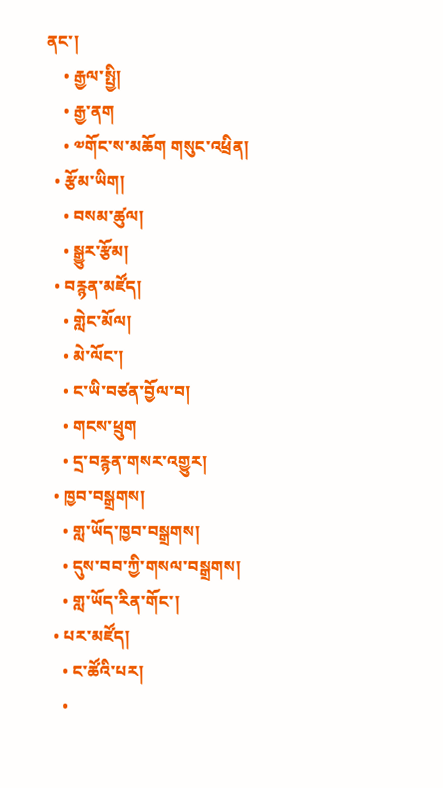ནང་།
    • རྒྱལ་སྤྱི།
    • རྒྱ་ནག
    • ༧གོང་ས་མཆོག གསུང་འཕྲིན།
  • རྩོམ་ཡིག།
    • བསམ་ཚུལ།
    • སྒྱུར་རྩོམ།
  • བརྙན་མཛོད།
    • གླེང་མོལ།
    • མེ་ལོང་།
    • ང་ཡི་བཙན་བྱོལ་བ།
    • གངས་ཕྲུག
    • དྲ་བརྙན་གསར་འགྱུར།
  • ཁྱབ་བསྒྲགས།
    • གླ་ཡོད་ཁྱབ་བསྒྲགས།
    • དུས་བབ་ཀྱི་གསལ་བསྒྲགས།
    • གླ་ཡོད་རིན་གོང་།
  • པར་མཛོད།
    • ང་ཚོའི་པར།
    •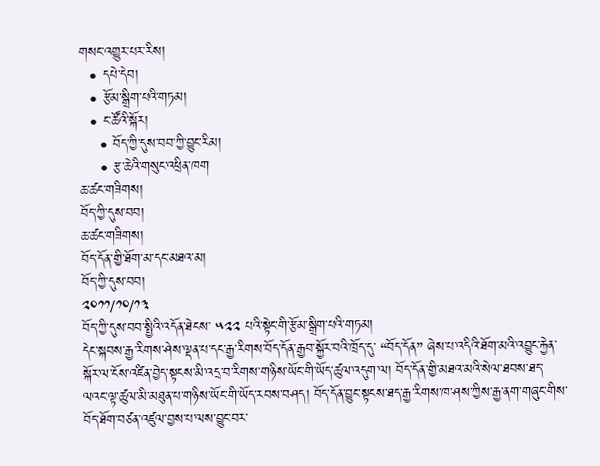གསང་འགྱུར་པར་རིས།
  • དཔེ་དེབ།
  • རྩོམ་སྒྲིག་པའི་གཏམ།
  • ང་ཚོའི་སྐོར།
    • བོད་ཀྱི་དུས་བབ་ཀྱི་བྱུང་རིམ།
    • རྩ་ཆེའི་གསུང་འཕྲིན་ཁག
ཆ་ཚང་གཟིགས།
བོད་ཀྱི་དུས་བབ།
ཆ་ཚང་གཟིགས།
བོད་དོན་གྱི་ཐོག་མ་དང་མཐའ་མ།
བོད་ཀྱི་དུས་བབ།
༢༠༡༡/༡༠/༡༣
བོད་ཀྱི་དུས་བབ་སྤྱིའི་འདོན་ཐེངས་ ༥༢༢ པའི་སྟེང་གི་རྩོམ་སྒྲིག་པའི་གཏམ།
དེང་སྐབས་རྒྱ་རིགས་ཤེས་ལྡན་པ་དང་རྒྱ་རིགས་བོད་དོན་རྒྱབ་སྐྱོར་བའི་ཁྲོད་དུ་ “བོད་དོན” ཞེས་པ་འདིའི་ཐོག་མའི་འབྱུང་རྐྱེན་སྐོར་ལ་ངོས་འཛིན་བྱེད་སྟངས་མི་འདྲ་བ་རིགས་གཉིས་ཡོང་གི་ཡོད་ཚུལ་འདུག་ལ། བོད་དོན་གྱི་མཐའ་མའི་སེལ་ཐབས་ཐད་ལའང་ལྟ་ཚུལ་མི་མཐུན་པ་གཉིས་ཡོང་གི་ཡོད་རབས་བཤད། བོད་དོན་བྱུང་སྟངས་ཐད་རྒྱ་རིགས་ཁ་ཤས་ཀྱིས་རྒྱ་ནག་གཞུང་གིས་བོད་ཐོག་བཙན་འཛུལ་བྱས་པ་ལས་བྱུང་བར་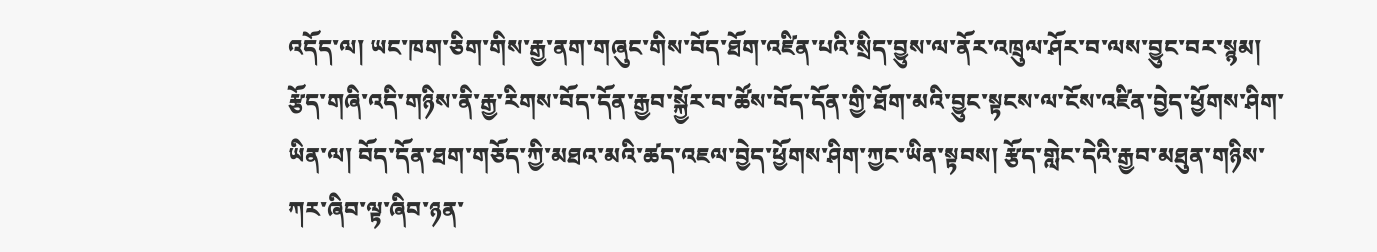འདོད་ལ། ཡང་ཁག་ཅིག་གིས་རྒྱ་ནག་གཞུང་གིས་བོད་ཐོག་འཛིན་པའི་སྲིད་བྱུས་ལ་ནོར་འཁྲུལ་ཤོར་བ་ལས་བྱུང་བར་སྙམ། རྩོད་གཞི་འདི་གཉིས་ནི་རྒྱ་རིགས་བོད་དོན་རྒྱབ་སྐྱོར་བ་ཚོས་བོད་དོན་གྱི་ཐོག་མའི་བྱུང་སྟངས་ལ་ངོས་འཛིན་བྱེད་ཕྱོགས་ཤིག་ཡིན་ལ། བོད་དོན་ཐག་གཅོད་ཀྱི་མཐའ་མའི་ཚད་འཇལ་བྱེད་ཕྱོགས་ཤིག་ཀྱང་ཡིན་སྟབས། རྩོད་གླེང་དེའི་རྒྱབ་མཐུན་གཉིས་ཀར་ཞིབ་ལྟ་ཞིབ་ཉན་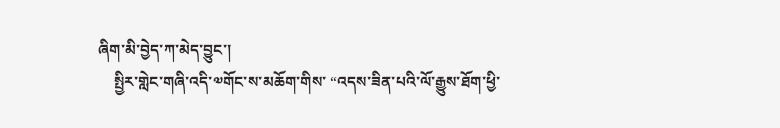ཞིག་མི་བྱེད་ཀ་མེད་བྱུང་།
    སྤྱིར་གླེང་གཞི་འདི་༧གོང་ས་མཆོག་གིས་ “འདས་ཟིན་པའི་ལོ་རྒྱུས་ཐོག་ཕྱི་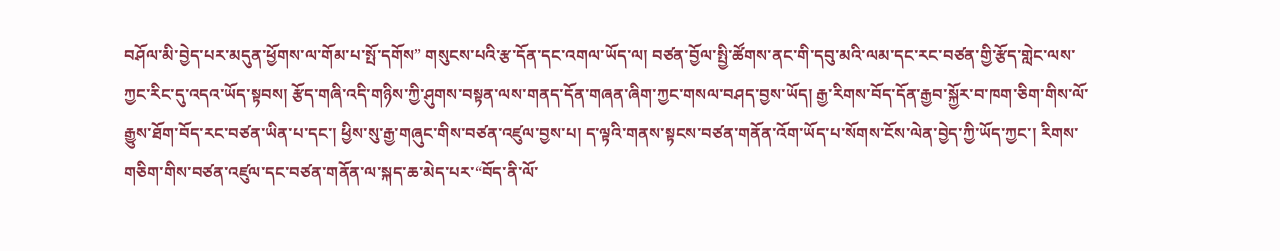བཤོལ་མི་བྱེད་པར་མདུན་ཕྱོགས་ལ་གོམ་པ་སྤོ་དགོས” གསུངས་པའི་རྩ་དོན་དང་འགལ་ཡོད་ལ། བཙན་བྱོལ་སྤྱི་ཚོགས་ནང་གི་དབུ་མའི་ལམ་དང་རང་བཙན་གྱི་རྩོད་གླེང་ལས་ཀྱང་རིང་དུ་འདའ་ཡོད་སྟབས། རྩོད་གཞི་འདི་གཉིས་ཀྱི་ཤུགས་བསྟན་ལས་གནད་དོན་གཞན་ཞིག་ཀྱང་གསལ་བཤད་བྱས་ཡོད། རྒྱ་རིགས་བོད་དོན་རྒྱབ་སྐྱོར་བ་ཁག་ཅིག་གིས་ལོ་རྒྱུས་ཐོག་བོད་རང་བཙན་ཡིན་པ་དང་། ཕྱིས་སུ་རྒྱ་གཞུང་གིས་བཙན་འཛུལ་བྱས་པ། ད་ལྟའི་གནས་སྟངས་བཙན་གནོན་འོག་ཡོད་པ་སོགས་ངོས་ལེན་བྱེད་ཀྱི་ཡོད་ཀྱང་། རིགས་གཅིག་གིས་བཙན་འཛུལ་དང་བཙན་གནོན་ལ་སྐད་ཆ་མེད་པར་“བོད་ནི་ལོ་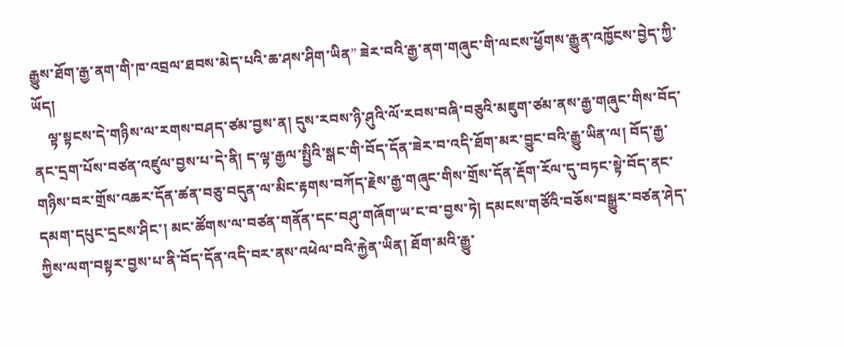རྒྱུས་ཐོག་རྒྱ་ནག་གི་ཁ་འབྲལ་ཐབས་མེད་པའི་ཆ་ཤས་ཤིག་ཡིན” ཟེར་བའི་རྒྱ་ནག་གཞུང་གི་ལངས་ཕྱོགས་རྒྱུན་འཁྱོངས་བྱེད་ཀྱི་ཡོད།
    ལྟ་སྟངས་དེ་གཉིས་ལ་རགས་བཤད་ཙམ་བྱས་ན། དུས་རབས་ཉི་ཤུའི་ལོ་རབས་བཞི་བཅུའི་མཇུག་ཙམ་ནས་རྒྱ་གཞུང་གིས་བོད་ནང་དྲག་པོས་བཙན་འཛུལ་བྱས་པ་དེ་ནི། ད་ལྟ་རྒྱལ་སྤྱིའི་སྒང་གི་བོད་དོན་ཟེར་བ་འདི་ཐོག་མར་བྱུང་བའི་རྒྱུ་ཡིན་ལ། བོད་རྒྱ་གཉིས་བར་གྲོས་འཆར་དོན་ཚན་བཅུ་བདུན་ལ་མིང་རྟགས་བཀོད་རྗེས་རྒྱ་གཞུང་གིས་གྲོས་དོན་རྡོག་རོལ་དུ་བཏང་སྟེ་བོད་ནང་དམག་དཔུང་དྲངས་ཤིང་། མང་ཚོགས་ལ་བཙན་གནོན་དང་བཤུ་གཞོག་ཡ་ང་བ་བྱས་ཏེ། དམངས་གཙོའི་བཅོས་བསྒྱུར་བཙན་ཤེད་ཀྱིས་ལག་བསྟར་བྱས་པ་ནི་བོད་དོན་འདི་བར་ནས་འཕེལ་བའི་རྐྱེན་ཡིན། ཐོག་མའི་རྒྱུ་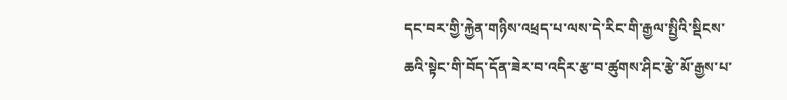དང་བར་གྱི་རྐྱེན་གཉིས་འཕྲད་པ་ལས་དེ་རིང་གི་རྒྱལ་སྤྱིའི་སྡིངས་ཆའི་སྟེང་གི་བོད་དོན་ཟེར་བ་འདིར་རྩ་བ་ཚུགས་ཤིང་རྩེ་མོ་རྒྱས་པ་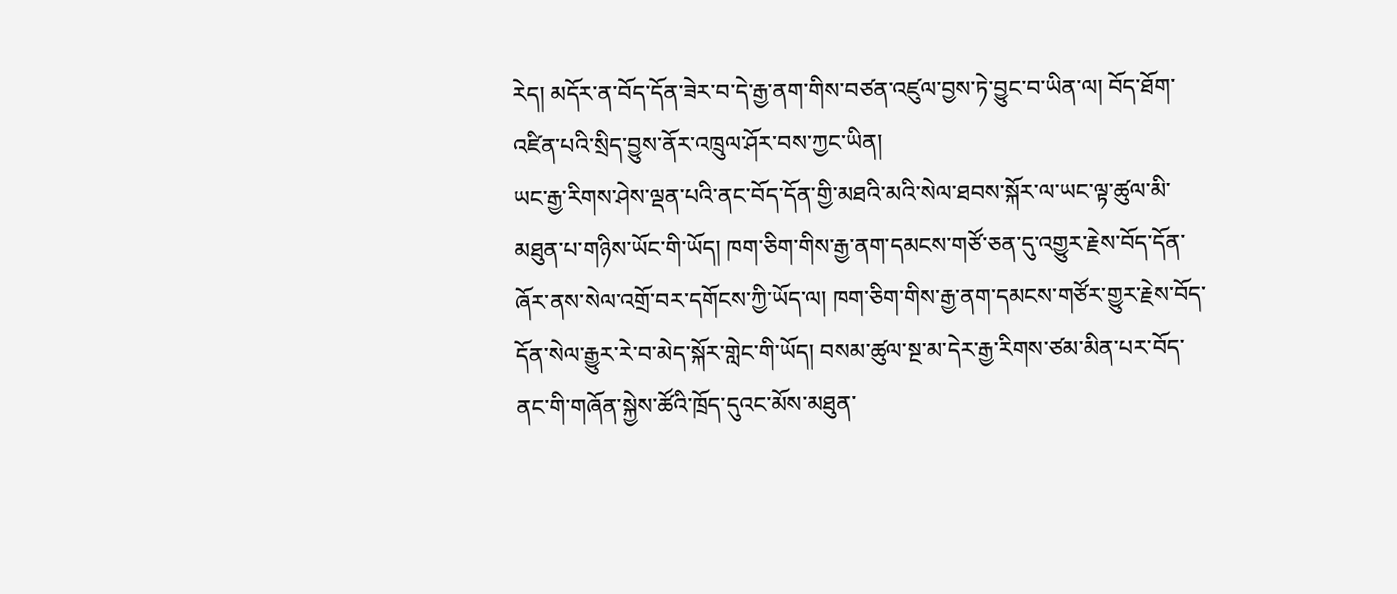རེད། མདོར་ན་བོད་དོན་ཟེར་བ་དེ་རྒྱ་ནག་གིས་བཙན་འཛུལ་བྱས་ཏེ་བྱུང་བ་ཡིན་ལ། བོད་ཐོག་འཛིན་པའི་སྲིད་བྱུས་ནོར་འཁྲུལ་ཤོར་བས་ཀྱང་ཡིན།
ཡང་རྒྱ་རིགས་ཤེས་ལྡན་པའི་ནང་བོད་དོན་གྱི་མཐའི་མའི་སེལ་ཐབས་སྐོར་ལ་ཡང་ལྟ་ཚུལ་མི་མཐུན་པ་གཉིས་ཡོང་གི་ཡོད། ཁག་ཅིག་གིས་རྒྱ་ནག་དམངས་གཙོ་ཅན་དུ་འགྱུར་རྗེས་བོད་དོན་ཞོར་ནས་སེལ་འགྲོ་བར་དགོངས་ཀྱི་ཡོད་ལ། ཁག་ཅིག་གིས་རྒྱ་ནག་དམངས་གཙོར་གྱུར་རྗེས་བོད་དོན་སེལ་རྒྱུར་རེ་བ་མེད་སྐོར་གླེང་གི་ཡོད། བསམ་ཚུལ་སྔ་མ་དེར་རྒྱ་རིགས་ཙམ་མིན་པར་བོད་ནང་གི་གཞོན་སྐྱེས་ཚོའི་ཁྲོད་དུའང་མོས་མཐུན་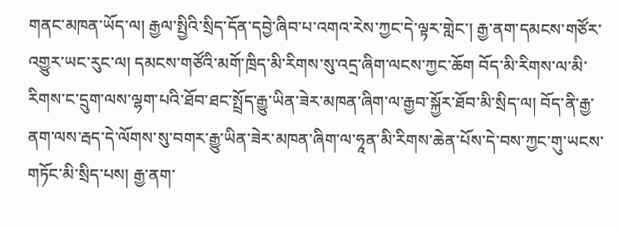གནང་མཁན་ཡོད་ལ། རྒྱལ་སྤྱིའི་སྲིད་དོན་དབྱེ་ཞིབ་པ་འགའ་རེས་ཀྱང་དེ་ལྟར་གླེང་། རྒྱ་ནག་དམངས་གཙོར་འགྱུར་ཡང་རུང་ལ། དམངས་གཙོའི་མགོ་ཁྲིད་མི་རིགས་སུ་འདྲ་ཞིག་ལངས་ཀྱང་ཆོག བོད་མི་རིགས་ལ་མི་རིགས་ང་དྲུག་ལས་ལྷག་པའི་ཐོབ་ཐང་སྤྲོད་རྒྱུ་ཡིན་ཟེར་མཁན་ཞིག་ལ་རྒྱབ་སྐྱོར་ཐོབ་མི་སྲིད་ལ། བོད་ནི་རྒྱ་ནག་ལས་རྦད་དེ་ལོགས་སུ་བགར་རྒྱུ་ཡིན་ཟེར་མཁན་ཞིག་ལ་ཧཱན་མི་རིགས་ཆེན་པོས་དེ་བས་ཀྱང་གུ་ཡངས་གཏོང་མི་སྲིད་པས། རྒྱ་ནག་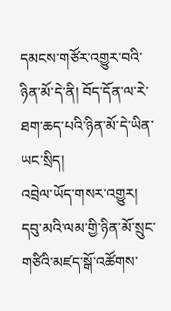དམངས་གཙོར་འགྱུར་བའི་ཉིན་མོ་དེ་ནི། བོད་དོན་ལ་རེ་ཐག་ཆད་པའི་ཉིན་མོ་དེ་ཡིན་ཡང་སྲིད།
འབྲེལ་ཡོད་གསར་འགྱུར།
དབུ་མའི་ལམ་གྱི་ཉིན་མོ་སྲུང་གཙིའི་མཛད་སྒོ་འཚོགས་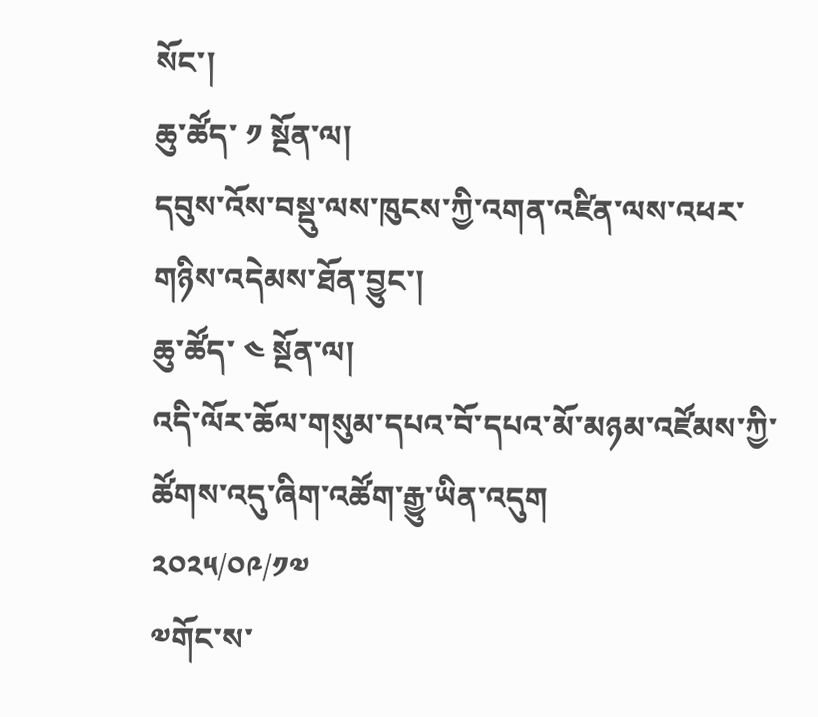སོང་།
ཆུ་ཚོད་ ༡ སྔོན་ལ།
དབུས་འོས་བསྡུ་ལས་ཁུངས་ཀྱི་འགན་འཛིན་ལས་འཕར་གཉིས་འདེམས་ཐོན་བྱུང་།
ཆུ་ཚོད་ ༤ སྔོན་ལ།
འདི་ལོར་ཆོལ་གསུམ་དཔའ་བོ་དཔའ་མོ་མཉམ་འཛོམས་ཀྱི་ཚོགས་འདུ་ཞིག་འཚོག་རྒྱུ་ཡིན་འདུག
༢༠༢༥/༠༩/༡༧
༧གོང་ས་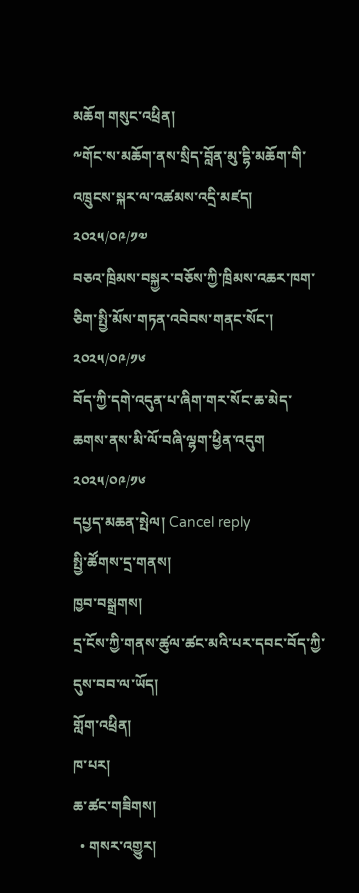མཆོག གསུང་འཕྲིན།
༸གོང་ས་མཆོག་ནས་སྲིད་བློན་མུ་དྷི་མཆོག་གི་འཁྲུངས་སྐར་ལ་འཚམས་འདྲི་མཛད།
༢༠༢༥/༠༩/༡༧
བཅའ་ཁྲིམས་བསྐྱར་བཅོས་ཀྱི་ཁྲིམས་འཆར་ཁག་ཅིག་སྤྱི་མོས་གཏན་འབེབས་གནང་སོང་།
༢༠༢༥/༠༩/༡༦
བོད་ཀྱི་དགེ་འདུན་པ་ཞིག་གར་སོང་ཆ་མེད་ཆགས་ནས་མི་ལོ་བཞི་ལྷག་ཕྱིན་འདུག
༢༠༢༥/༠༩/༡༦
དཔྱད་མཆན་སྤེལ། Cancel reply
སྤྱི་ཚོགས་དྲ་གནས།
ཁྱབ་བསྒྲགས།
དྲ་ངོས་ཀྱི་གནས་ཚུལ་ཚང་མའི་པར་དབང་བོད་ཀྱི་དུས་བབ་ལ་ཡོད།
གློག་འཕྲིན།
ཁ་པར།
ཆ་ཚང་གཟིགས།
  • གསར་འགྱུར།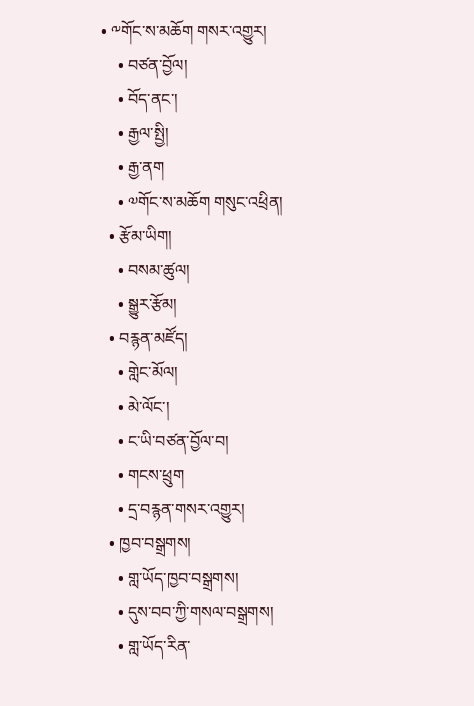• ༸གོང་ས་མཆོག གསར་འགྱུར།
    • བཙན་བྱོལ།
    • བོད་ནང་།
    • རྒྱལ་སྤྱི།
    • རྒྱ་ནག
    • ༧གོང་ས་མཆོག གསུང་འཕྲིན།
  • རྩོམ་ཡིག།
    • བསམ་ཚུལ།
    • སྒྱུར་རྩོམ།
  • བརྙན་མཛོད།
    • གླེང་མོལ།
    • མེ་ལོང་།
    • ང་ཡི་བཙན་བྱོལ་བ།
    • གངས་ཕྲུག
    • དྲ་བརྙན་གསར་འགྱུར།
  • ཁྱབ་བསྒྲགས།
    • གླ་ཡོད་ཁྱབ་བསྒྲགས།
    • དུས་བབ་ཀྱི་གསལ་བསྒྲགས།
    • གླ་ཡོད་རིན་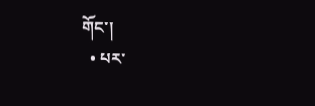གོང་།
  • པར་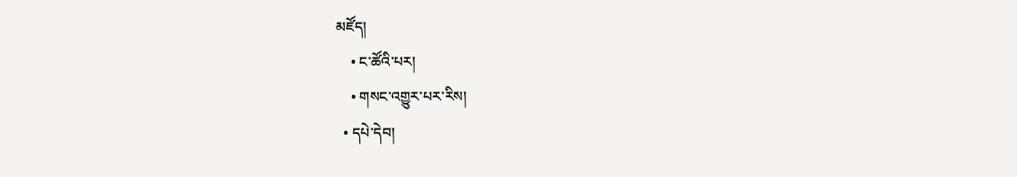མཛོད།
    • ང་ཚོའི་པར།
    • གསང་འགྱུར་པར་རིས།
  • དཔེ་དེབ།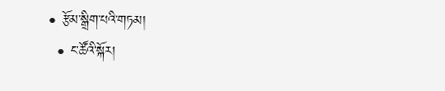• རྩོམ་སྒྲིག་པའི་གཏམ།
  • ང་ཚོའི་སྐོར།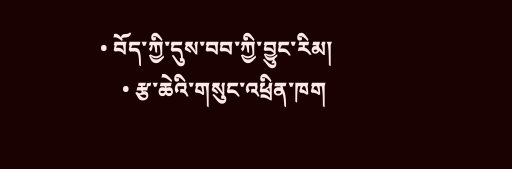• བོད་ཀྱི་དུས་བབ་ཀྱི་བྱུང་རིམ།
    • རྩ་ཆེའི་གསུང་འཕྲིན་ཁག